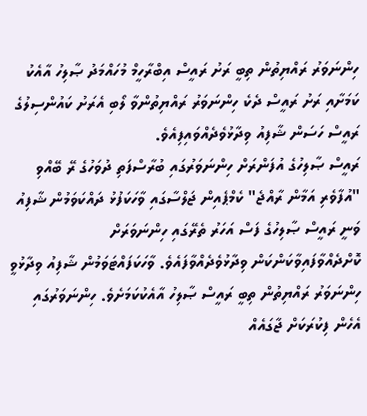ހިންނަވަރު ރައްޔިތުން ތިބީ ރަށު ރައީސް އިބްރާހީމް މުހައްމަދު ޞާލިހު އާއެކު ކަމަށާއި ރަށު ރައީސް ދެކެ ހިންނަވަރު ރައްޔިތުންވާ ލޯބި އެރަށު ކައުންސިލުގެ ރައީސް ހަސަން ޝާފިއު ވިދާޅުވެދެއްވައިފިއެވެ.
ރައީސް ޞާލިހުގެ އުފަންރަށް ހިންނަވަރުގައި ބުރާސްފަތި ދުވަހުގެ ރޭ ބޭއްވި "އުފާވެރި އަމާން ރާއްޖެ" ކެމްޕެއިން ޖަލްސާގައި ވާހަކަފުޅު ދައްކަވަމުން ޝާފިއު ވަނީ ރައީސް ޞާލިހުގެ ފަސް އަހަރު ތެރޭގައި ހިންނަވަރަށް ކޮށްދެއްވާފައިވާކަންކަން ވިދާޅުވެދެއްވާފައެވެ. ވާހަކަފައްޓަވަމުން ޝާފިއު ވިދާޅުވީ ހިންނަވަރު ރައްޔިތުން ތިބީ ރައީސް ޞާލިހު އާއެކުކަމަށެވެ. ހިންނަވަރުގައި އެހެން ފިކުރަކަށް ޖާގައެއް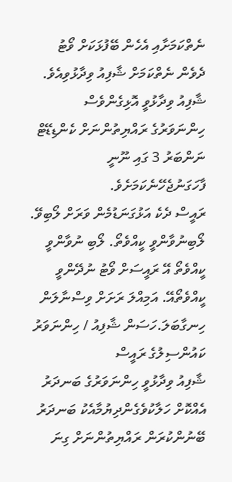ނެތްކަމަށާއި އެހެން ބޭފުޅަކަށް ވޯޓު ދެވެން ނެތްކަމަށް ޝާފިއު ވިދާޅުވިއެވެ.
ޝާފިއު ވިދާޅުވީ އޮޅިގެންވެސް ހިންނަވަރުގެ ރައްޔިތުންނަށް ކެންޑިޑޭޓް ނަންބަރު 3 ގައި ނޫނީ ފާހަގަނުޖެހޭނެކަމަށެވެ.
ރައީސް ދެކެ އަޅުގަނަޑުމެން ވަރަށް ލޯބިވޭ. ލޯބިނުވާންވީ ކީއްވެތޯ. ލޯބި ނުވާންވީ ކީއްވެތޯ އޭ ރައީސަށް ވޯޓު ނުދޭންވީ ކީއްވެތޯއޭ. އަމިއްލަ ރަށަށް ވިސްނާލަން ހިނގާބަލަ.ހަސަން ޝާފިއު / ހިންނަވަރު ކައުންސިލުގެ ރައީސް
ޝާފިއު ވިދާޅުވީ ހިންނަވަރުގެ ބަނދަރު އެއްކޮށް ހަލާކުވެގެންދިޔުމާއެކު ބަނދަރު ބޭނުންކުރަން ރައްޔިތުންނަށް ގިނަ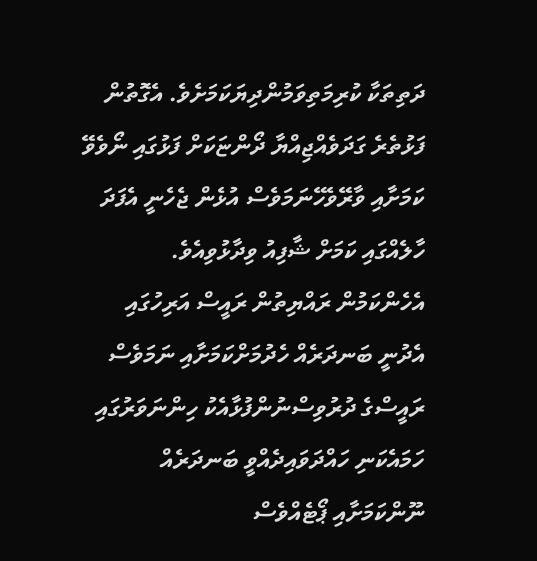ދަތިތަކާ ކުރިމަތިވަމުންދިޔަކަމަށެވެ. އެގޮތުން ފަޅުތެރެ ގަދަވެއްޖިއްޔާ ދޯންޏަކަށް ފަޅުގައި ނޯވެވޭ ކަމަށާއި ވާރޭވެހޭނަމަވެސް އުޅެން ޖެހެނީ އެފަދަ ހާލެއްގައި ކަމަށް ޝާފިއު ވިދާޅުވިއެވެ.
އެހެންކަމުން ރައްޔިތުން ރައީސް އަރިހުގައި އެދުނީ ބަނދަރެއް ހެދުމަށްކަމަށާއި ނަމަވެސް ރައީސްގެ ދުރުވިސްނުންފުޅާއެކު ހިންނަވަރުގައި ހަމައެކަނި ހައްދަވައިދެއްވީ ބަނދަރެއް ނޫންކަމަށާއި ޕޯޓެއްވެސް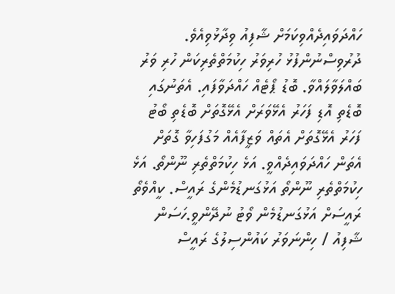ހައްދަވައިދެއްވިކަމަށް ޝާފިއު ވިދާޅުވިއެވެ.
ދުރުވިސްނުންފުޅު ހުރިވަރު ހިކުމަތްތެރިކަން ހުރި ވަރު ބައްލަވާލައްވާ. ބޮޑު ޕޯޓެއް ހައްދަވާފައި. އެތަނުގައި ބޮޑެތި އޮޑި ފަހަރު އެޅޭވަރަށް އެޅޭގޮތަށް ބޮޑެތި ބޯޓު ފަހަރު އެޅޭގޮތަށް އެތައް ވަޒީފާއެއް މަގުފަހިވާ ގޮތަށް އެތަން ހައްދަވައިދެއްވީ. އަޅެ ހިކުމަތްތެރި ނޫންތޯ. އަޅެ ހިކުމަތްތެރި ނޫންތޯ އަޅުގަނޑުމެންގެ ރައީސް. ކީއްވެތޯ ރައީސަށް އަޅުގަނޑުމެން ވޯޓު ނުދޭންވީ.ހަސަން ޝާފިއު / ހިންނަވަރު ކައުންސިލުގެ ރައީސް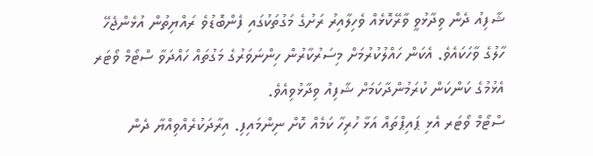ޝާފިއު ދެން ވިދާޅުވީ ވާރޭކޮޅެއް ވެހިލާއިރު ރަށުގެ މަގުތަކުގައި ފެންބޮޑުވެ ރައްޔިތުން އުޅެންޖެހޭ ހާލުގެ ވާހަކައެވެ. އެކަން ހައްލުކުރުމަށް މިސަރުކާރުން ހިންނަވަރުގެ މަގުތައް ހައްދަވާ ސްޓޯމް ވޯޓަރ އެޅުމުގެ ކަންކަން ކުރަމުންދާކަމަށް ޝާފިއު ވިދާޅުވިއެވެ.
ސްޓޯމް ވޯޓަރ އެޅި ޕައިޕްތައް އަޅާ ހުރިހާ ކަމެއް ކޮށް ނިންމައިފި. އިރާދަކުރެއްވިއްޔާ ދެން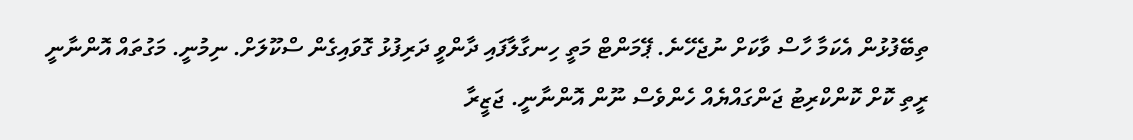ތިބޭފުޅުން އެކަމާ ހާސް ވާކަށް ނުޖެހޭނެ. ޕޭމަންޓް މަތީ ހިނގާލާފައި ދާންވީ ދަރިފުޅު ގޮވައިގެން ސްކޫލަށް. ނިމުނީ. މަގުތައް އޮންނާނީ ރީތި ކޮށް ކޮންކްރިޓު ޖަންގައްޔެއް ހެންވެސް ނޫން އޮންނާނީ. ޖަޒީރާ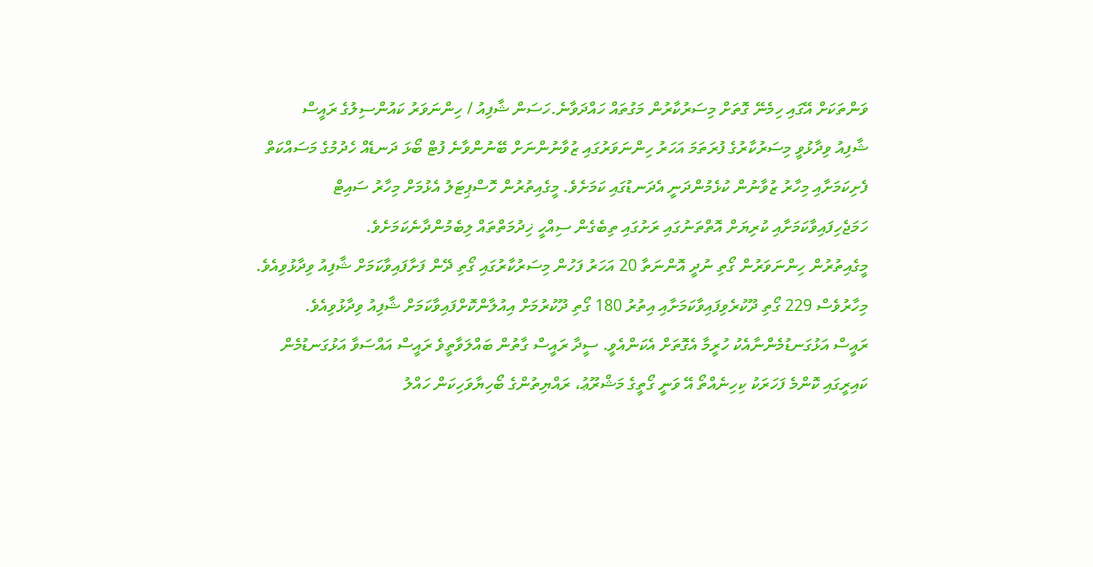ވަންތަކަށް އޭގައި ހިމެނޭ ގޮތަށް މިސަރުކާރުން މަގުތައް ހައްދަވާނެ.ހަސަން ޝާފިއު / ހިންނަވަރު ކައުންސިލުގެ ރައީސް
ޝާފިއު ވިދާޅުވީ މިސަރުކާރުގެ ފުރަތަމަ އަހަރު ހިންނަވަރުގައި ޒުވާނުންނަށް ބޭނުންވާނެ ފުޓް ބޯޅަ ދަނޑެއް ހެދުމުގެ މަސައްކަތް ފެށިކަމަށާއި މިހާރު ޒުވާނުން ކުޅެމުންދަނީ އެދަނޑުގައި ކަމަށެވެ. މީގެއިތުރުން ހޮސްޕިޓަލު އެޅުމަށް މިހާރު ސައިޓް ހަމަޖެހިފައިވާކަމަށާއި ކުރިޔަށް އޮތްތަނުގައި ރަށުގައި ތިބެގެން ސިއްހީ ޚިދުމަތްތައް ލިބެމުންދާނެކަމަށެވެ.
މީގެއިތުރުން ހިންނަވަރުން ގޯތި ނުދީ އޮންނަތާ 20 އަހަރު ފަހުން މިސަރުކާރުގައި ގޯތި ދޭން ފަށާފައިވާކަމަށް ޝާފިއު ވިދާޅުވިއެވެ. މިހާރުވެސް 229 ގޯތި ދޫކުރެވިފައިވާކަމަށާއި އިތުރު 180 ގޯތި ދޫކުރުމަށް އިއުލާންކޮށްފައިވާކަމަށް ޝާފިއު ވިދާޅުވިއެވެ.
ރައީސް އަޅުގަނޑުމެންނާއެކު ހުރީމާ އެގޮތަށް އެކަންއެވީ. ސީދާ ރައީސް ގާތުން ބައްލަވާތީވެ ރައީސް އައްސަވާ އަޅުގަނޑުމެން ކައިރީގައި ކޮންމެ ފަހަރަކު ކިހިނެއްތޯ އޭ ވަނީ ގޯތީގެ މަޝްރޫޢު، ރައްޔިތުންގެ ބޯހިޔާވަހިކަން ހައްލު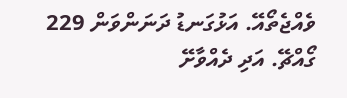ވެއްޖެތޯއޭ. އަޅުގަނޑު ދަނަންވަން 229 ގޯއްޗޭ. އަދި ދެއްވާށޭ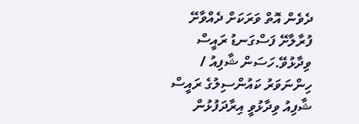ދެވެން އޮތް ވަރަކަށް ދެއްވާށޭ ފުރާލާށޭ ފަސްގަނޑު ރައީސް ވިދާޅުވޭ.ހަސަން ޝާފިއު / ހިންނަވަރު ކައުންސިލުގެ ރައީސް
ޝާފިއު ވިދާޅުވީ އިރާދަފުޅުން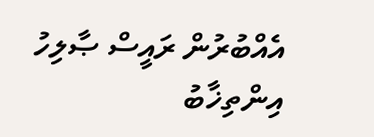އެއްބުރުން ރައީސް ޞާލިހު އިންތިޚާބު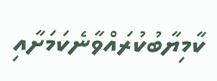ކާމިޔާބުކުރައްވާނެކަމަށާއި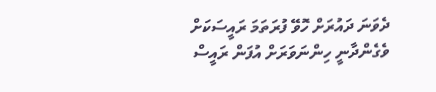ދެވަނަ ދައުރަށް ހޮވޭ ފުރަތަމަ ރައީސަކަށް ވެގެންދާނީ ހިންނަވަރަށް އުފަން ރައީސް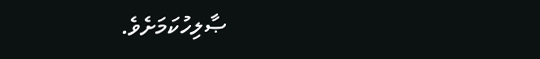ޞާލިހުކަމަށެވެ.